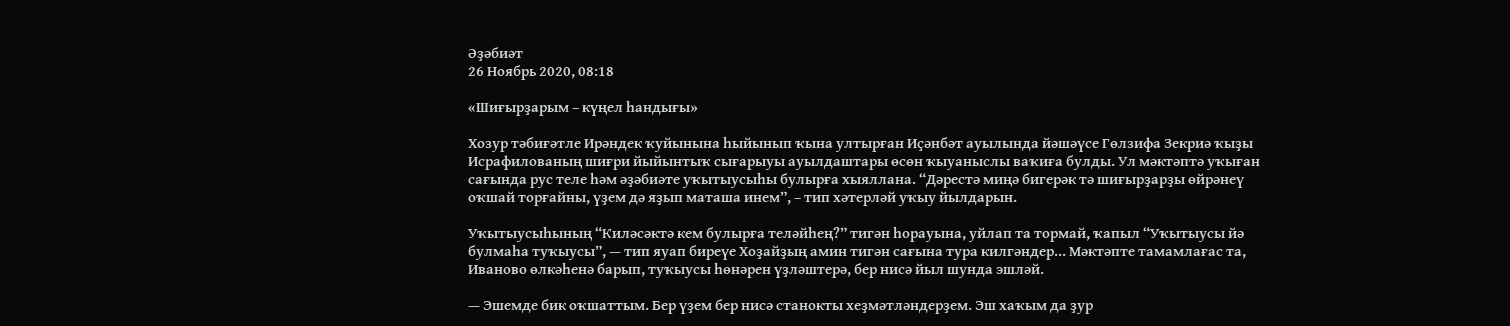Әҙәбиәт
26 Ноябрь 2020, 08:18

«Шиғырҙарым – күңел һандығы»

Хозур тәбиғәтле Ирәндек ҡуйынына һыйынып ҡына ултырған Иҫәнбәт ауылында йәшәүсе Гөлзифа Зекриә ҡыҙы Исрафилованың шиғри йыйынтыҡ сығарыуы ауылдаштары өсөн ҡыуаныслы ваҡиға булды. Ул мәктәптә уҡыған сағында рус теле һәм әҙәбиәте уҡытыусыһы булырға хыяллана. “Дәрестә миңә бигерәк тә шиғырҙарҙы өйрәнеү оҡшай торғайны, үҙем дә яҙып маташа инем”, – тип хәтерләй уҡыу йылдарын.

Уҡытыусыһының “Киләсәктә кем булырға теләйһең?” тигән һорауына, уйлап та тормай, ҡапыл “Уҡытыусы йә булмаһа туҡыусы”, — тип яуап биреүе Хоҙайҙың амин тигән сағына тура килгәндер... Мәктәпте тамамлағас та, Иваново өлкәһенә барып, туҡыусы һөнәрен үҙләштерә, бер нисә йыл шунда эшләй.

— Эшемде бик оҡшаттым. Бер үҙем бер нисә станокты хеҙмәтләндерҙем. Эш хаҡым да ҙур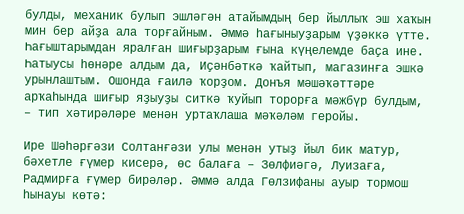булды, механик булып эшләгән атайымдың бер йыллыҡ эш хаҡын мин бер айҙа ала торғайным. Әммә һағыныуҙарым үҙәккә үтте. Һағыштарымдан яралған шиғырҙарым ғына күңелемде баҫа ине. Һатыусы һөнәре алдым да, Иҫәнбәткә ҡайтып, магазинға эшкә урынлаштым. Ошонда ғаилә ҡорҙом. Донъя мәшәҡәттәре арҡаһында шиғыр яҙыуҙы ситкә ҡуйып торорға мәжбүр булдым, – тип хәтирәләре менән уртаҡлаша мәҡәләм геройы.

Ире Шәһәрғәзи Солтанғәзи улы менән утыҙ йыл бик матур, бәхетле ғүмер кисерә, өс балаға – Зөлфиәгә, Луизаға, Радмирға ғүмер бирәләр. Әммә алда Гөлзифаны ауыр тормош һынауы көтә: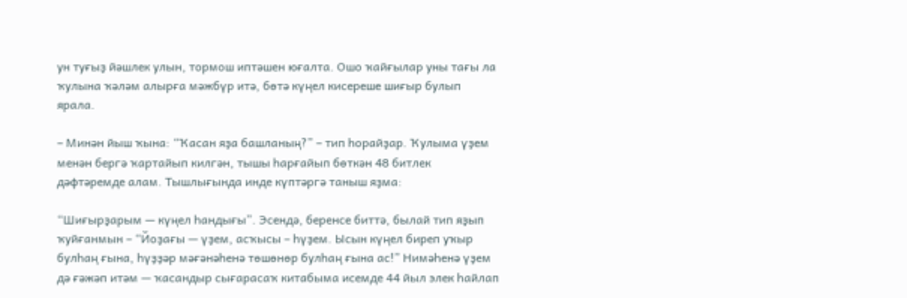ун туғыҙ йәшлек улын, тормош иптәшен юғалта. Ошо ҡайғылар уны тағы ла ҡулына ҡәләм алырға мәжбүр итә, бөтә күңел кисереше шиғыр булып ярала.

– Минән йыш ҡына: “Ҡасан яҙа башланың?” – тип һорайҙар. Ҡулыма үҙем менән бергә ҡартайып килгән, тышы һарғайып бөткән 48 битлек дәфтәремде алам. Тышлығында инде күптәргә таныш яҙма:

“Шиғырҙарым — күңел һандығы”. Эсендә, беренсе биттә, былай тип яҙып ҡуйғанмын – “Йоҙағы — үҙем, асҡысы – һүҙем. Ысын күңел биреп уҡыр булһаң ғына, һүҙҙәр мәғәнәһенә төшөнөр булһаң ғына ас!” Нимәһенә үҙем дә ғәжәп итәм — ҡасандыр сығарасаҡ китабыма исемде 44 йыл элек һайлап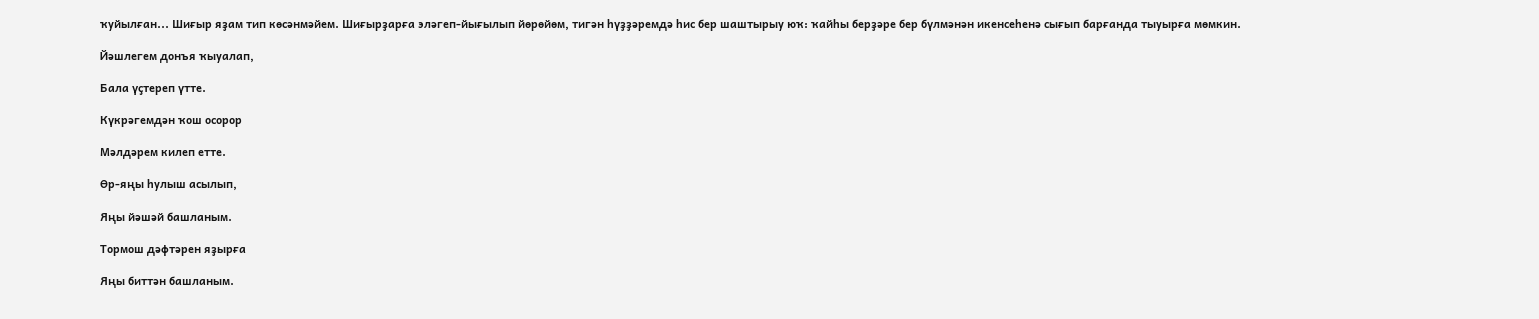ҡуйылған... Шиғыр яҙам тип көсәнмәйем. Шиғырҙарға эләгеп-йығылып йөрөйөм, тигән һүҙҙәремдә һис бер шаштырыу юҡ: ҡайһы берҙәре бер бүлмәнән икенсеһенә сығып барғанда тыуырға мөмкин.

Йәшлегем донъя ҡыуалап,

Бала үҫтереп үтте.

Күкрәгемдән ҡош осорор

Мәлдәрем килеп етте.

Өр-яңы һулыш асылып,

Яңы йәшәй башланым.

Тормош дәфтәрен яҙырға

Яңы биттән башланым.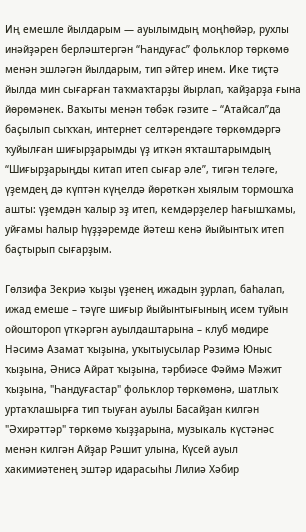Иң емешле йылдарым — ауылымдың моңһөйәр, рухлы инәйҙәрен берләштергән “Һандуғас” фольклор төркөмө менән эшләгән йылдарым, тип әйтер инем. Ике тиҫтә йылда мин сығарған таҡмаҡтарҙы йырлап, ҡайҙарҙа ғына йөрөмәнек. Ваҡыты менән төбәк гәзите – “Атайсал”да баҫылып сыҡҡан, интернет селтәрендәге төркөмдәргә ҡуйылған шиғырҙарымды үҙ иткән яҡташтарымдың “Шиғырҙарыңды китап итеп сығар әле”, тигән теләге, үҙемдең дә күптән күңелдә йөрөткән хыялым тормошҡа ашты: үҙемдән ҡалыр эҙ итеп, кемдәрҙелер һағышҡамы, уйғамы һалыр һүҙҙәремде йәтеш кенә йыйынтыҡ итеп баҫтырып сығарҙым.

Гөлзифа Зекриә ҡыҙы үҙенең ижадын ҙурлап, баһалап, ижад емеше – тәүге шиғыр йыйынтығының исем туйын ойоштороп үткәргән ауылдаштарына – клуб мөдире Нәсимә Азамат ҡыҙына, уҡытыусылар Рәзимә Юныс ҡыҙына, Әнисә Айрат ҡыҙына, тәрбиәсе Фәймә Мәжит ҡыҙына, "Һандуғастар" фольклор төркөмөнә, шатлыҡ уртаҡлашырға тип тыуған ауылы Басайҙан килгән "Әхирәттәр" төркөмө ҡыҙҙарына, музыкаль күстәнәс менән килгән Айҙар Рәшит улына, Күсей ауыл хакимиәтенең эштәр идарасыһы Лилиә Хәбир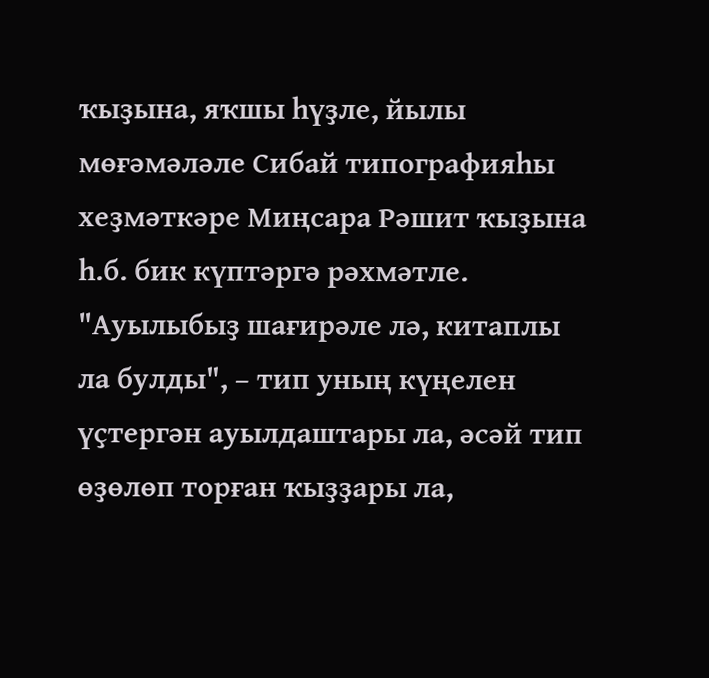ҡыҙына, яҡшы һүҙле, йылы мөғәмәләле Сибай типографияһы хеҙмәткәре Миңсара Рәшит ҡыҙына һ.б. бик күптәргә рәхмәтле. "Ауылыбыҙ шағирәле лә, китаплы ла булды", – тип уның күңелен үҫтергән ауылдаштары ла, әсәй тип өҙөлөп торған ҡыҙҙары ла,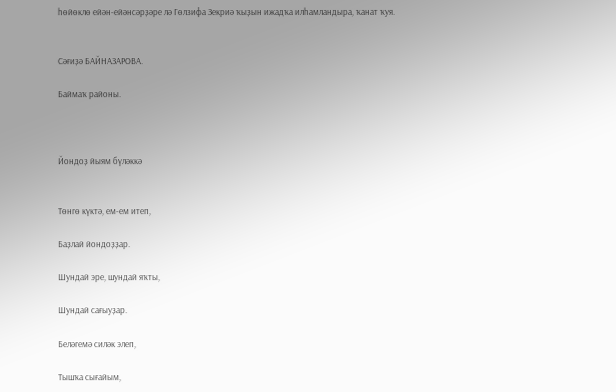һөйөклө ейән-ейәнсәрҙәре лә Гөлзифа Зекриә ҡыҙын ижадҡа илһамландыра, ҡанат ҡуя.


Сәғиҙә БАЙНАЗАРОВА.

Баймаҡ районы.



Йондоҙ йыям бүләккә


Төнгө күктә, ем-ем итеп,

Баҙлай йондоҙҙар.

Шундай эре, шундай яҡты,

Шундай сағыуҙар.

Беләгемә силәк элеп,

Тышҡа сығайым,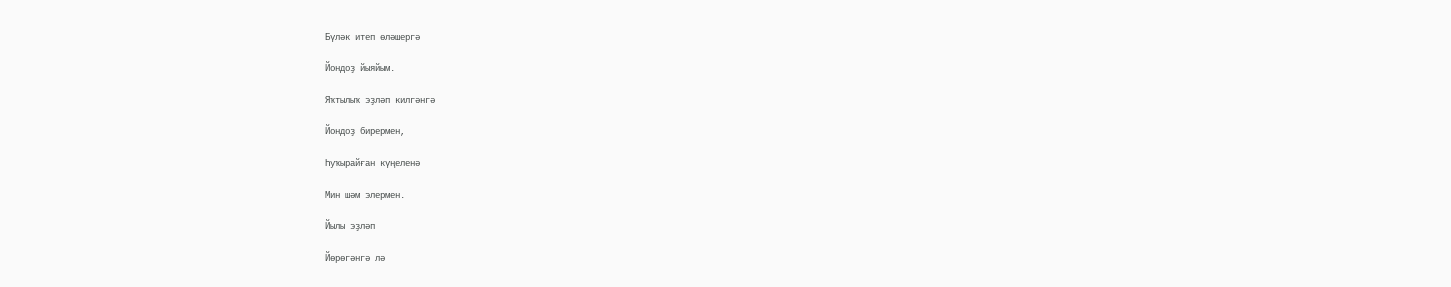Бүләк итеп өләшергә

Йондоҙ йыяйым.

Яҡтылыҡ эҙләп килгәнгә

Йондоҙ бирермен,

Һуҡырайған күңеленә

Мин шәм элермен.

Йылы эҙләп

Йөрөгәнгә лә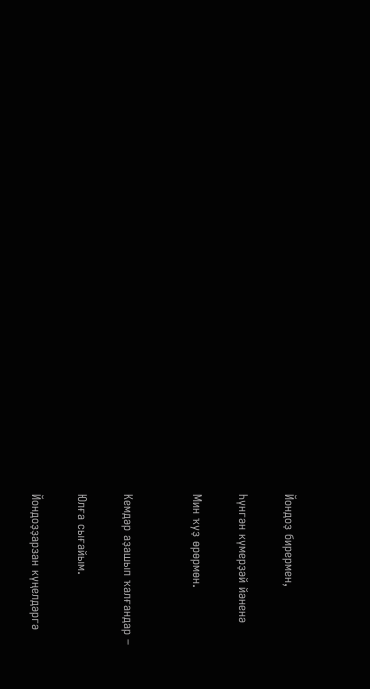Йондоҙ бирермен,

Һүнгән күмерҙәй йәненә

Мин ҡуҙ өрөрмөн.


Кемдәр аҙашып ҡалғандар –

Юлға сығайым.

Йондоҙҙарзан күңелдәргә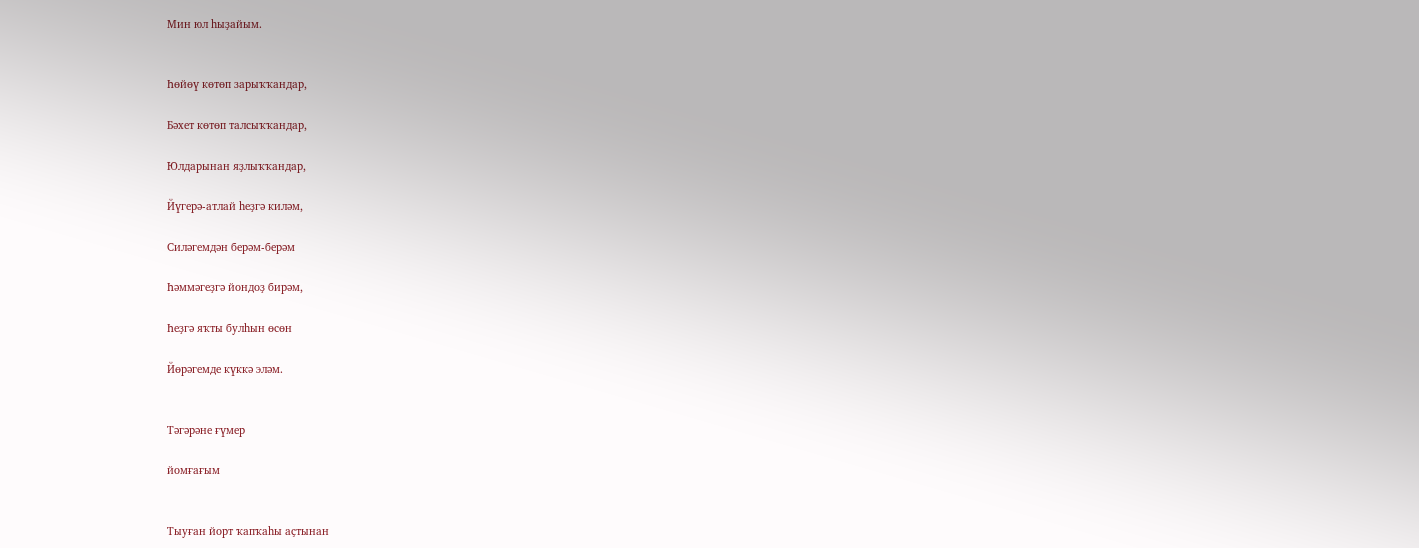Мин юл һыҙайым.


Һөйөү көтөп зарыҡҡандар,

Бәхет көтөп талсыҡҡандар,

Юлдарынан яҙлыҡҡандар,

Йүгерә-атлай һеҙгә киләм,

Силәгемдән берәм-берәм

Һәммәгеҙгә йондоҙ бирәм,

Һеҙгә яҡты булһын өсөн

Йөрәгемде күккә эләм.


Тәгәрәне ғүмер

йомғағым


Тыуған йорт ҡапҡаһы аҫтынан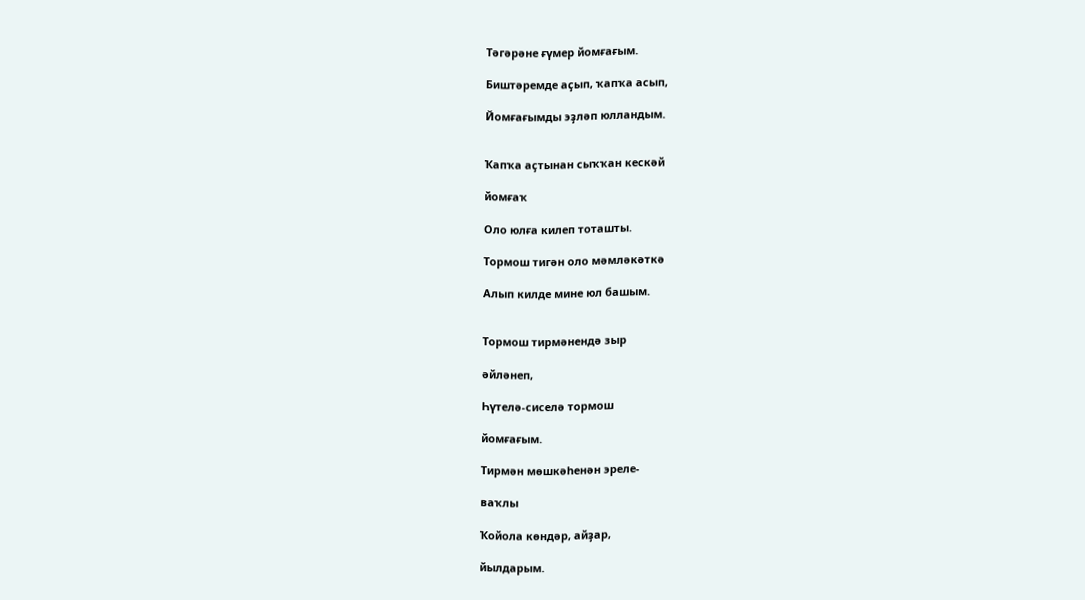Тәгәрәне ғүмер йомғағым.

Биштәремде аҫып, ҡапҡа асып,

Йомғағымды эҙләп юлландым.


Ҡапҡа аҫтынан сыҡҡан кескәй

йомғаҡ

Оло юлға килеп тоташты.

Тормош тигән оло мәмләкәткә

Алып килде мине юл башым.


Тормош тирмәнендә зыр

әйләнеп,

Һүтелә-сиселә тормош

йомғағым.

Тирмән мөшкәһенән эреле-

ваҡлы

Ҡойола көндәр, айҙар,

йылдарым.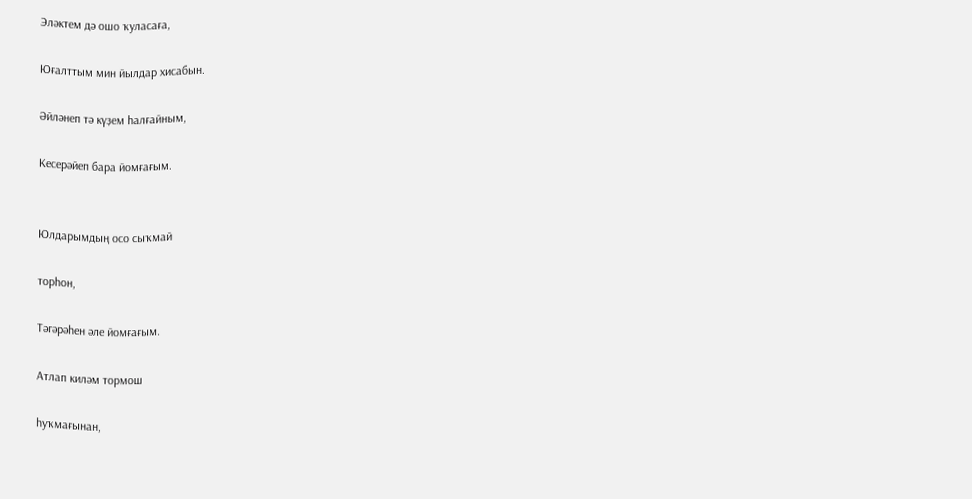Эләктем дә ошо ҡуласаға,

Юғалттым мин йылдар хисабын.

Әйләнеп тә күҙем һалғайным,

Кесерәйеп бара йомғағым.


Юлдарымдың осо сыҡмай

торһон,

Тәгәрәһен әле йомғағым.

Атлап киләм тормош

һуҡмағынан,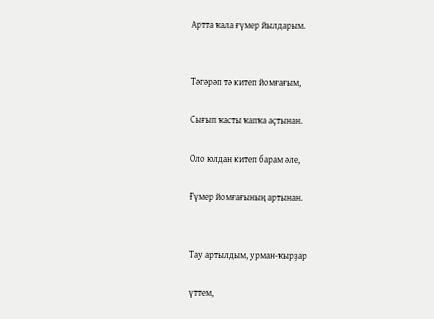Артта ҡала ғүмер йылдарым.


Тәгәрәп тә китеп йомғағым,

Сығып ҡасты ҡапҡа аҫтынан.

Оло юлдан китеп барам әле,

Ғүмер йомғағының артынан.


Тау артылдым, урман-ҡырҙар

үттем,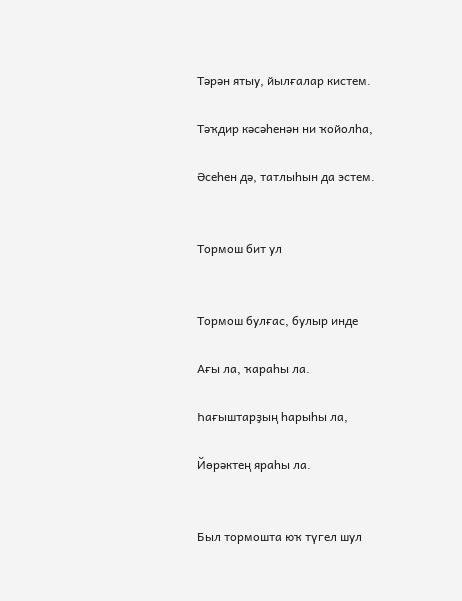Тәрән ятыу, йылғалар кистем.

Тәҡдир кәсәһенән ни ҡойолһа,

Әсеһен дә, татлыһын да эстем.


Тормош бит ул


Тормош булғас, булыр инде

Ағы ла, ҡараһы ла.

Һағыштарҙың һарыһы ла,

Йөрәктең яраһы ла.


Был тормошта юҡ түгел шул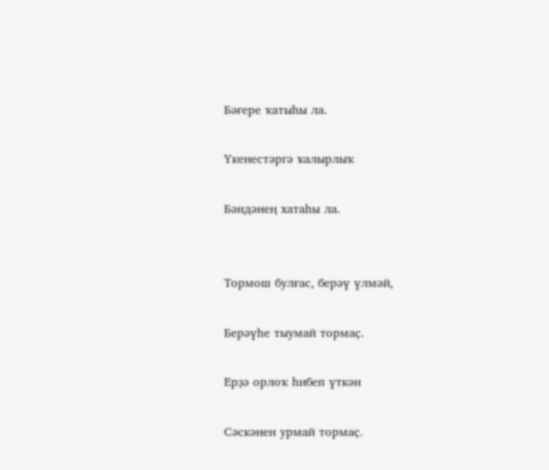Бәғере ҡатыһы ла.

Үкенестәргә ҡалырлыҡ

Бәндәнең хатаһы ла.


Тормош булғас, берәү үлмәй,

Берәүһе тыумай тормаҫ.

Ерҙә орлоҡ һибеп үткән

Сәскәнен урмай тормаҫ.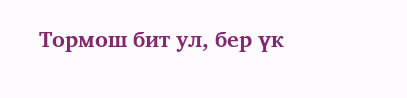Тормош бит ул, бер үк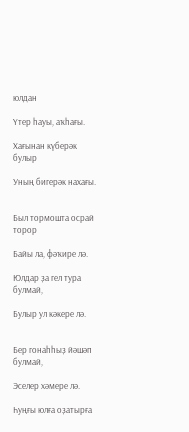юлдан

Үтер һауы, аҡһағы.

Хағынан күберәк булыр

Уның бигерәк нахағы.


Был тормошта осрай торор

Байы ла, фәҡире лә.

Юлдар ҙа гел тура булмай,

Булыр ул кәкере лә.


Бер гонаһһыҙ йәшәп булмай,

Эселер хәмере лә.

Һуңғы юлға оҙатырға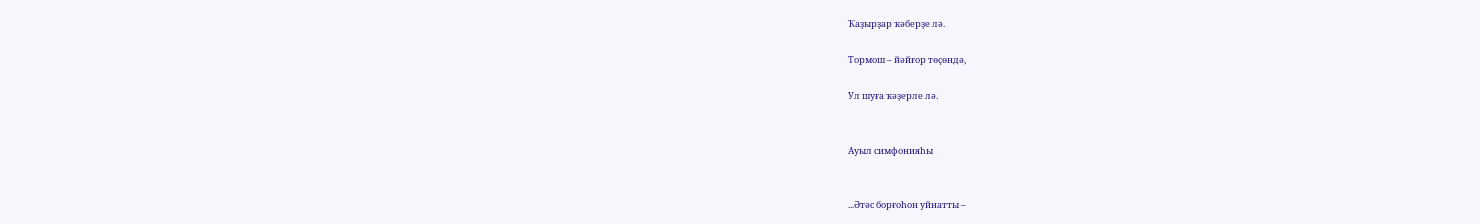Ҡаҙырҙар ҡәберҙе лә.

Тормош – йәйғор төҫөндә,

Ул шуға ҡәҙерле лә.


Ауыл симфонияһы


...Әтәс борғоһон уйнатты –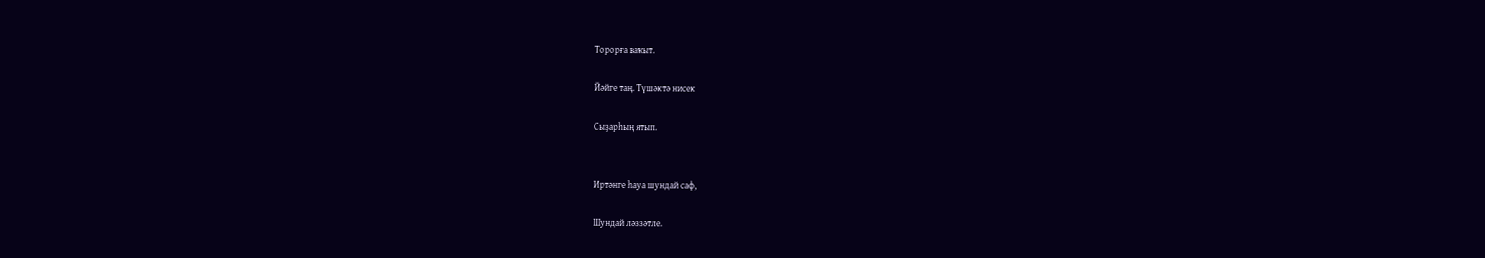Торорға ваҡыт.

Йәйге таң. Түшәктә нисек

Сыҙарһың ятып.


Иртәнге һауа шундай саф,

Шундай ләззәтле.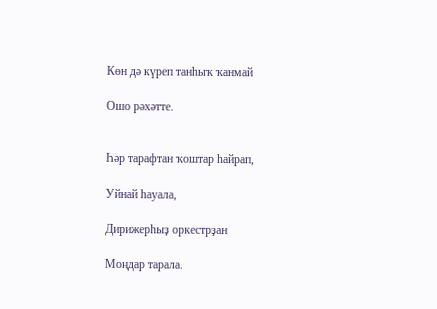Көн дә күреп танһыҡ ҡанмай

Ошо рәхәтте.


Һәр тарафтан ҡоштар һайрап,

Уйнай һауала,

Дирижерһыҙ оркестрҙан

Моңдар тарала.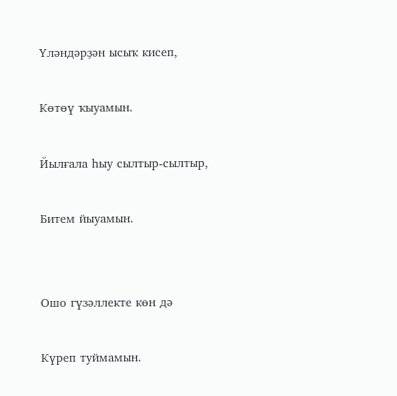Үләндәрҙән ысыҡ кисеп,

Көтөү ҡыуамын.

Йылғала һыу сылтыр-сылтыр,

Битем йыуамын.


Ошо гүзәллекте көн дә

Күреп туймамын.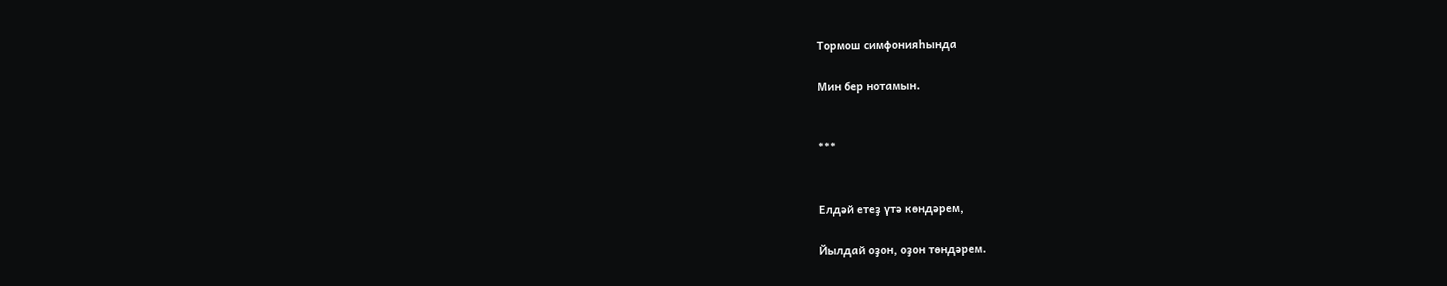Тормош симфонияһында

Мин бер нотамын.


***


Елдәй етеҙ үтә көндәрем,

Йылдай оҙон, оҙон төндәрем.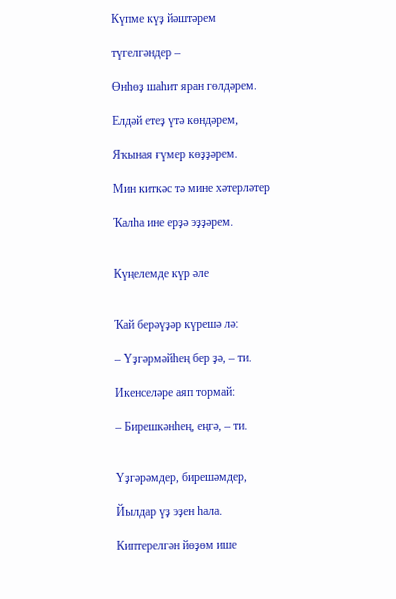Күпме күҙ йәштәрем

түгелгәндер –

Өнһөҙ шаһит яран гөлдәрем.

Елдәй етеҙ үтә көндәрем,

Яҡыная ғүмер көҙҙәрем.

Мин киткәс тә мине хәтерләтер

Ҡалһа ине ерҙә эҙҙәрем.


Күңелемде күр әле


Ҡай берәүҙәр күрешә лә:

– Үҙгәрмәйһең бер ҙә, – ти.

Икенселәре аяп тормай:

– Бирешкәнһең, еңгә, – ти.


Үҙгәрәмдер, бирешәмдер,

Йылдар үҙ эҙен һала.

Киптерелгән йөҙөм ише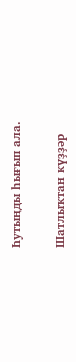Һутыңды һығып ала.

Шатлыҡтан күҙҙәр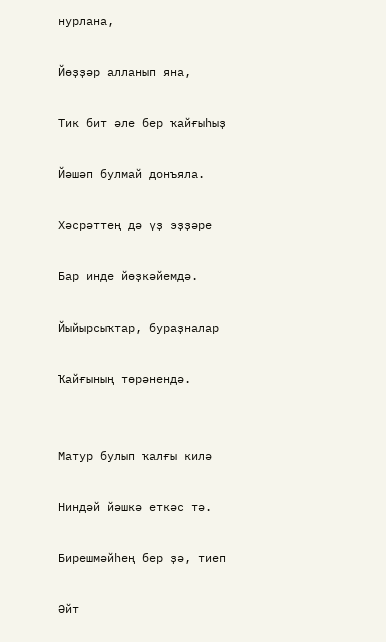нурлана,

Йөҙҙәр алланып яна,

Тик бит әле бер ҡайғыһыҙ

Йәшәп булмай донъяла.

Хәсрәттең дә үҙ эҙҙәре

Бар инде йөҙкәйемдә.

Йыйырсыҡтар, бураҙналар

Ҡайғының төрәнендә.


Матур булып ҡалғы килә

Ниндәй йәшкә еткәс тә.

Бирешмәйһең бер ҙә, тиеп

Әйт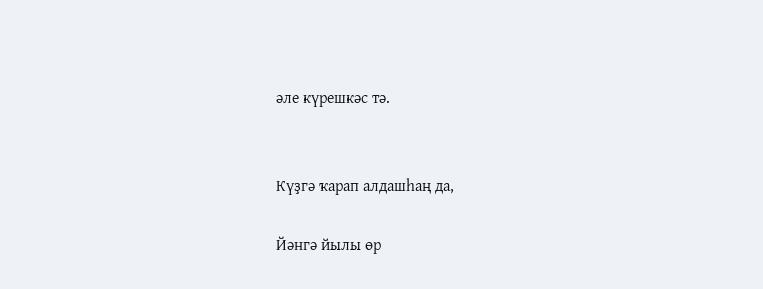әле күрешкәс тә.


Күҙгә ҡарап алдашһаң да,

Йәнгә йылы өр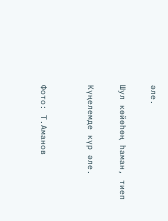әле.

Шул көйөһөң һаман, тиеп

Күңелемде күр әле.


Фото: Т.Аманов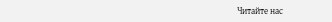Читайте нас